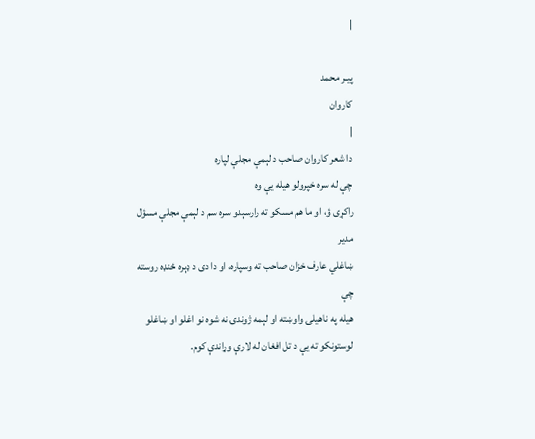|

پيـر محمد
كاروان
|
دا شعر كاروان صاحب د لېمې مجلې لپاره
چې له سره خپرولو هيله يې وه
راكړى ؤ، او ما هم مسكو ته رارسېدو سره سم د لېمې مجلې مسؤل
مدير
ښاغلي عارف خزان صاحب ته وسپاره، او دا دى د ډېره ځنډه روسته
چې
هيله په ناهيلۍ واوښته او لېمه ژوندۍ نه شوه نو اغلو او ښاغلو
لوستونكو ته يې د تل افغان له لارې وړاندې كوم.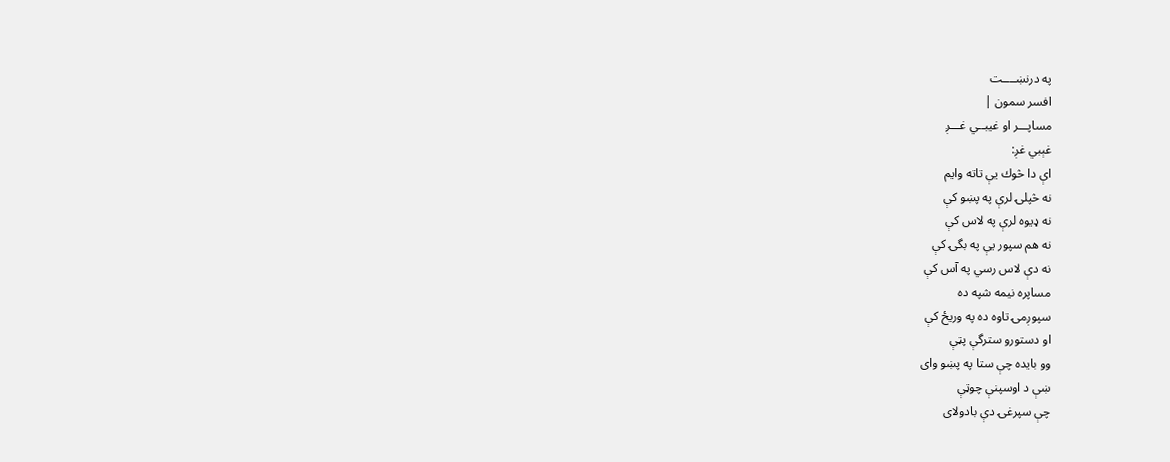په درنښــــت
افسر سمون |
مساپـــر او غيبــي غـــږ
غېبي غږ:
اې دا څوك يې تاته وايم
نه څپلۍ لرې په پښو كې
نه ډيوه لرې په لاس كې
نه هم سپور يې په بگۍ كې
نه دې لاس رسي په آس كې
مساپره نيمه شپه ده
سپوږمۍ تاوه ده په وريځ كې
او دستورو سترگې پټې
وو بايده چې ستا په پښو واى
ښې د اوسپنې چوټې
چې سپرغۍ دې بادولاى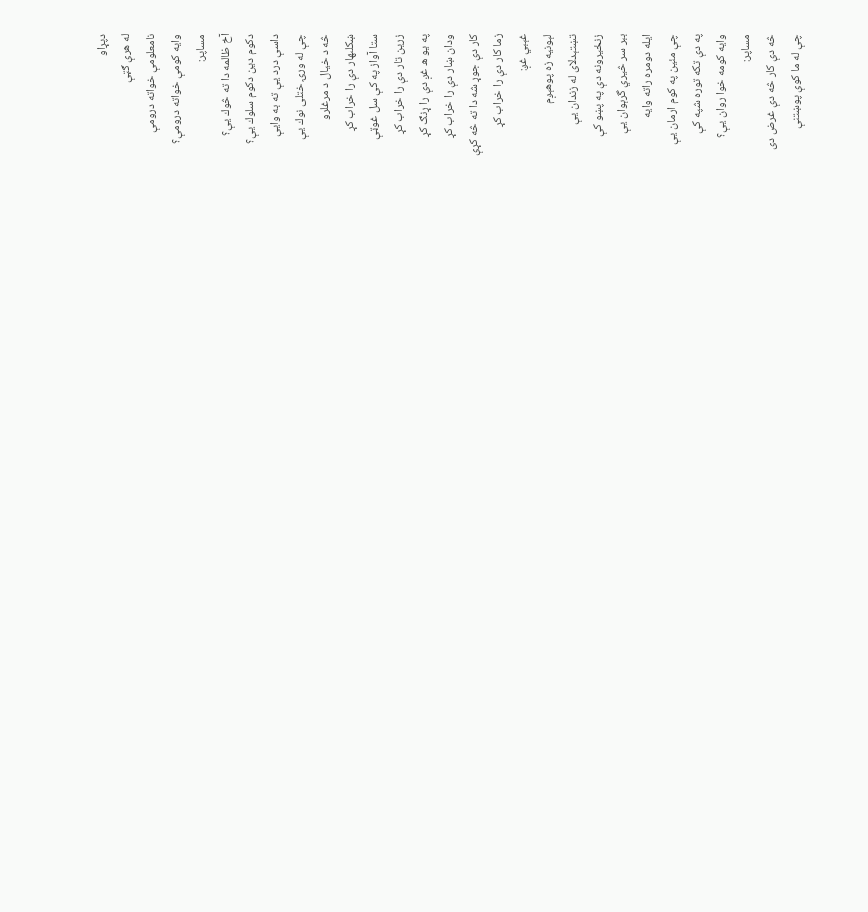دپړاو
له هرې ګټې
نامعلومې خواته درومې
وايه كومې خواته درومې؟
مساپر:
آخ ظالمه دا ته څوك يې؟
دكوم دين دكوم سلوك يې؟
داسې درد يې ته به وايې
چې له ورۍ ختلى نوك يې
څه د خيال د مرغلرو
ښكلىهار دې را خراب كړ
ستا آواز په كې سل غوټې
زرين تار دې را خراب كړ
په يو ه غږ دې را ړنګ كړ
ودان ښار دې را خراب كړ
كار دې جوړ شه دا ته څه كړې
زما كار دې را خراب كړ
غېبي غږ:
لېونيه زه پوهېږم
تښتېدلاى له زندان يې
زنځيرونه دې په پښو كې
ببر سر څيري گرېوان يې
ايله دومره راته وايه
چې مئين په كوم ارمان يې
په دې تكه توره شپه كې
وايه كومه خوا روان يې؟
مساپر:
څه دې كار څه دې غرض دى
چې له ما كوې پوښتنې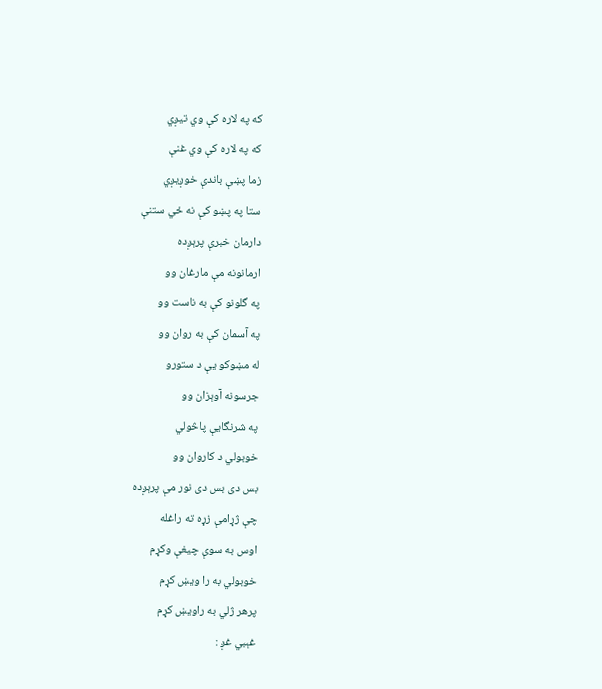كه په لاره كې وي تيږي
كه په لاره كې وي غنې
زما پښې باندې خوږيږي
ستا په پښو كې نه ځي ستنې
دارمان خبرې پرېږده
ارمانونه مې مارغان وو
په گلونو كې به ناست وو
په آسمان كې به روان وو
له مښوكو يې د ستورو
جرسونه آوېزان وو
په شرنگايې پاڅولي
خوبولي د كاروان وو
بس دى بس دى نور مې پرېږده
چې ژړامې زړه ته راغله
اوس به سوې چيغې وكړم
خوبولي به را ويښ كړم
پرهر ژلي به راويښ كړم
غېبي غږ :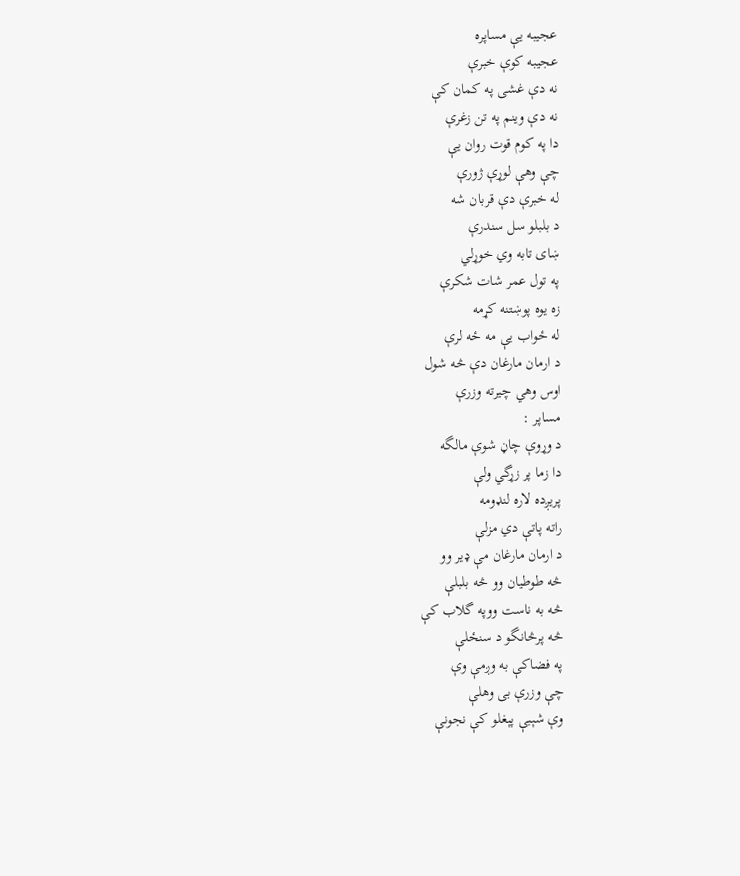عجيبه يې مساپره
عجيبه كوې خبرې
نه دې غشى په كمان كې
نه دې وينم په تن زغرې
دا په كوم قوت روان يې
چې وهې لوړې ژورې
له خبرې دې قربان شه
د بلبلو سل سندرې
ښاى تابه وي خوړلي
په تول عمر شات شكرې
زه يوه پوښتنه كړمه
له ځواب يې مه ځه لرې
د ارمان مارغان دې څه شول
اوس وهي چيرته وزرې
مساپر :
د وړوې چاڼ شوې مالگه
دا زما پر زړگي ولې
پريږده لاره لنډومه
راته پاتې دي مزلې
د ارمان مارغان مې ډير وو
څه طوطيان وو څه بلبلې
څه به ناست ووپه گلاب كې
څه پرڅانگو د سنځلې
په فضاكې به وږمې وې
چې وزرې بى وهلې
وې شېبې پېغلو كې نجونې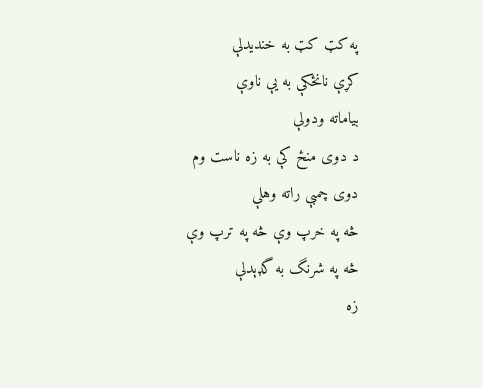په كټ كټ به خنديدلې
كړې نانځكې به يې ناوې
بياماته ودولې
د دوى منځ كې به زه ناست وم
دوى چمبې راته وهلې
څه په خرپ وې څه په ترپ وې
څه په شرنگ به گډېدلې
زه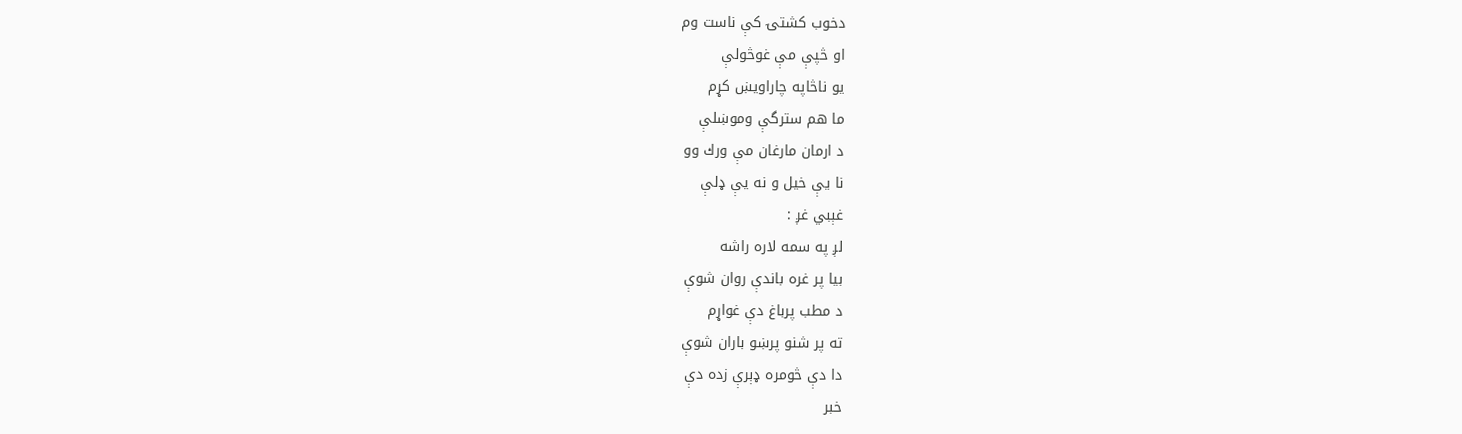دخوب كشتۍ كې ناست وم
او څپې مې غوڅولې
يو ناڅاپه چاراويښ كړم
ما هم سترگې وموښلې
د ارمان مارغان مې ورك وو
نا يې خيل و نه يې ډلې
غېبي غږ :
لږ په سمه لاره راشه
بيا پر غره باندې روان شوې
د مطب پرباغ دې غواړم
ته پر شنو پرښو باران شوې
دا دې څومره ډېرې زده دې
خبر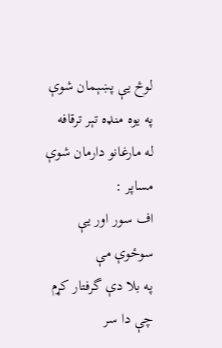لوڅ يې پښېمان شوې
په يوه منډه تېر ترقافه
له مارغانو دارمان شوې
مساپر :
اف سور اور يې سوځوې مې
په بلا دې گرفتار كړم
چې دا سر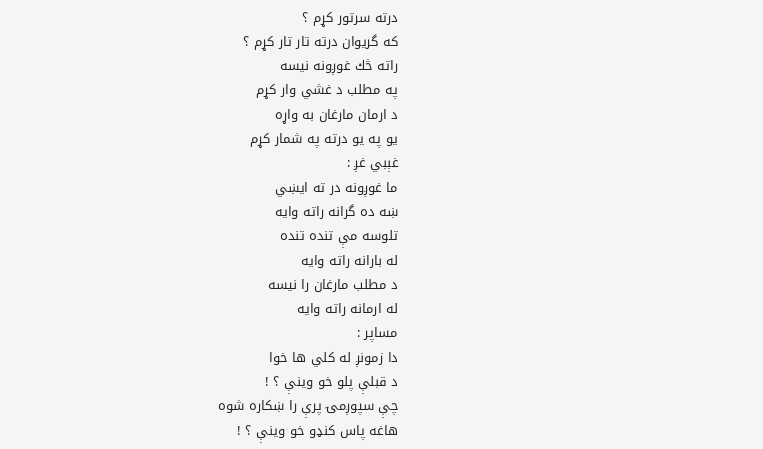درته سرتور كړم ؟
كه گريوان درته تار تار كړم ؟
راته څك غوږونه نيسه
په مطلب د غشي وار كړم
د ارمان مارغان به واړه
يو په يو درته په شمار كړم
غېبي غږ :
ما غوږونه در ته ايښي
ښه ده گرانه راته وايه
تلوسه مې تنده تنده
له بارانه راته وايه
د مطلب مارغان را نيسه
له ارمانه راته وايه
مساپر :
دا زمونږ له كلي ها خوا
د قبلې پلو خو وينې ؟ !
چې سپوږمۍ پرې را ښكاره شوه
هاغه پاس كنډو خو وينې ؟ !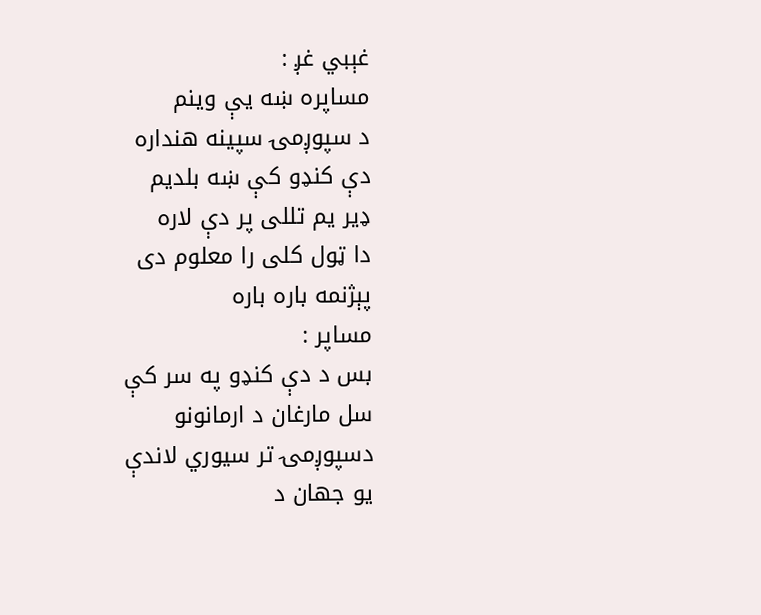غېبي غږ :
مساپره ښه يې وينم
د سپوږمۍ سپينه هنداره
دې كنډو كې ښه بلديم
ډير يم تللى پر دې لاره
دا ټول كلى را معلوم دى
پېژنمه باره باره
مساپر :
بس د دې كنډو په سر كې
سل مارغان د ارمانونو
دسپوږمۍ تر سيوري لاندې
يو جهان د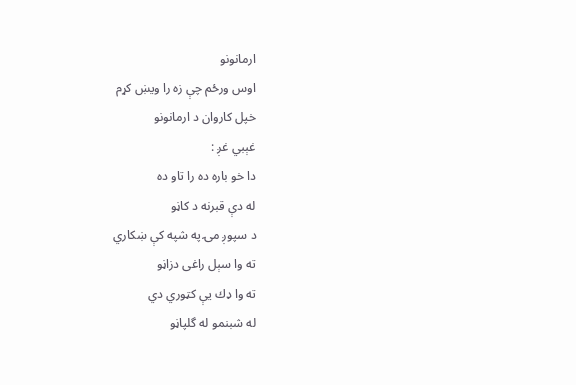ارمانونو
اوس ورځم چې زه را ويښ كړم
خپل كاروان د ارمانونو
غېبي غږ :
دا خو باره ده را تاو ده
له دې قبرنه د كاڼو
د سپوږ مۍ په شپه كې ښكاري
ته وا سېل راغى دزاڼو
ته وا ډك يې كټوري دي
له شبنمو له گلپاڼو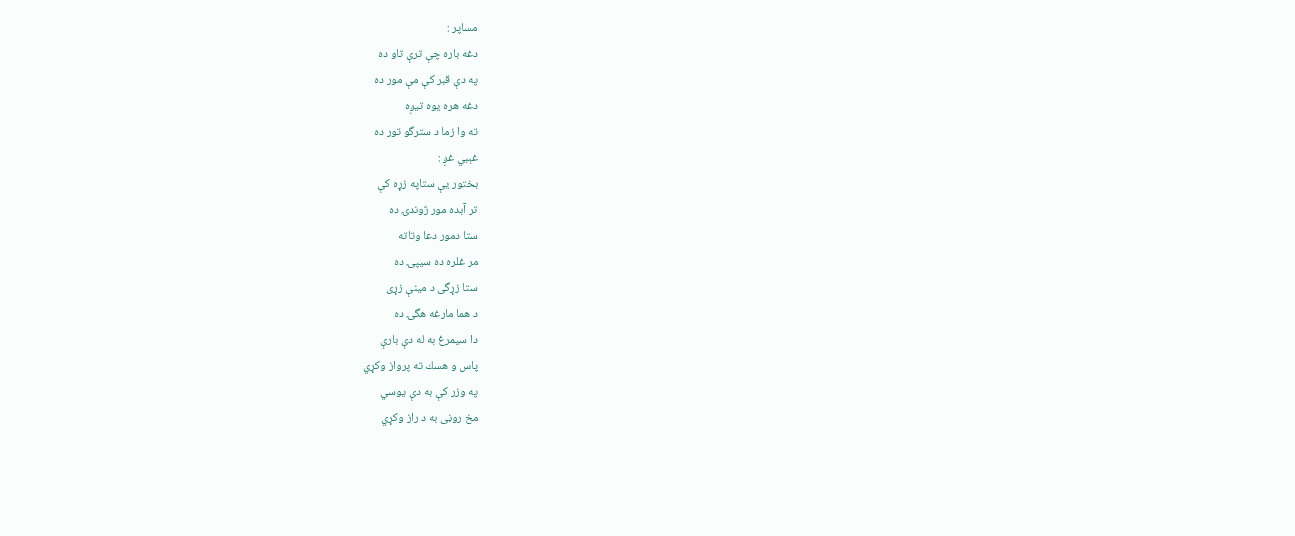مساپر :
دغه باره چې ترې تاو ده
په دې قبر كې مې مور ده
دغه هره يوه تيږه
ته وا زما د سترگو تور ده
غېبي غږ :
بختور يې ستاپه زړه كې
تر آبده مور ژوندۍ ده
ستا دمور دعا وتاته
مر غلره ده سيپۍ ده
ستا زړگى د مينې زړى
د هما مارغه هگۍ ده
دا سيمرغ به له دې بارې
پاس و هسك ته پرواز وكړي
په وزر كې به دې يوسي
مخ روڼى به د راز وكړي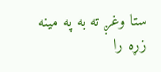ستا وغږ ته به په مينه
زړه را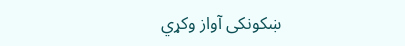ښكونكى آواز وكړي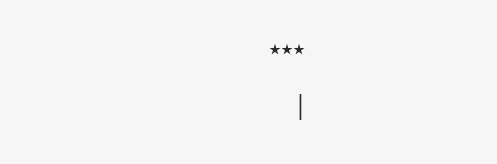٭٭٭
|